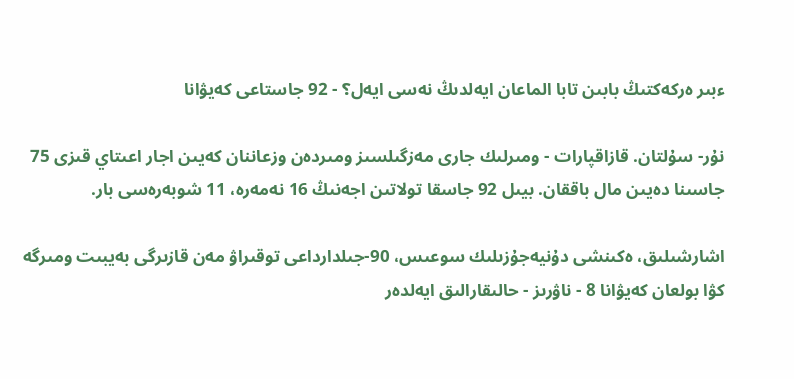ءبىر ەركەكتىڭ بابىن تابا الماعان ايەلدىڭ نەسى ايەل؟ - 92 جاستاعى كەيۋانا

نۇر- سۇلتان. قازاقپارات - ومىرلىك جارى مەزگىلسىز ومىردەن وزعاننان كەيىن اجار اعىتاي قىزى 75 جاسىنا دەيىن مال باققان. بيىل 92 جاسقا تولاتىن اجەنىڭ 16 نەمەرە، 11 شوبەرەسى بار.

اشارشىلىق، ەكىنشى دۇنيەجۇزىلىك سوعىس، 90-جىلدارداعى توقىراۋ مەن قازىرگى بەيبىت ومىرگە كۋا بولعان كەيۋانا 8 - ناۋرىز - حالىقارالىق ايەلدەر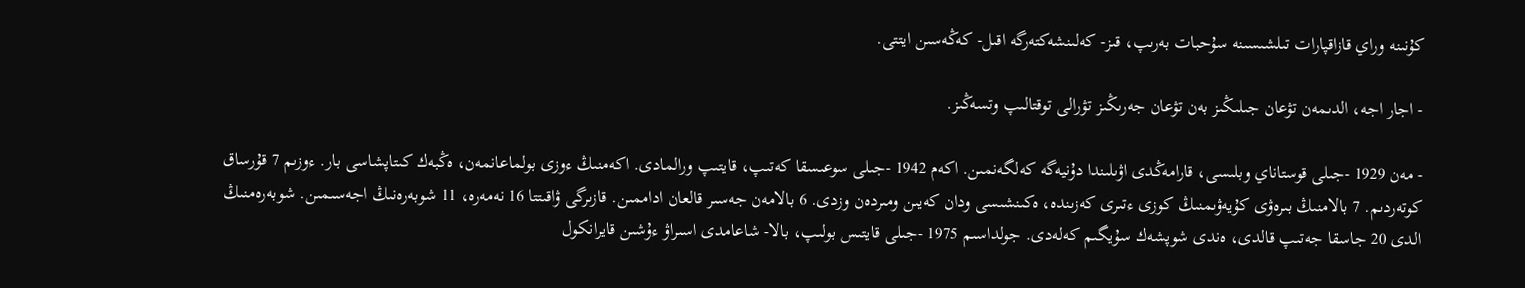كۇنىنە وراي قازاقپارات تىلشىسىنە سۇحبات بەرىپ، قىز- كەلىنشەكتەرگە اقىل- كەڭەسىن ايتتى.

- اجار اجە، الدىمەن تۋعان جىلىڭىز بەن تۋعان جەرىڭىز تۋرالى توقتالىپ وتسەڭىز.

- مەن 1929 -جىلى قوستاناي وبلىسى، قارامەڭدى اۋىلىندا دۇنيەگە كەلگەنمىن. اكەم 1942 -جىلى سوعىسقا كەتىپ، قايتىپ ورالمادى. اكەمنىڭ ءوزى بولماعانمەن، ەڭبەك كىتاپشاسى بار. ءوزىم 7 قۇرساق كوتەردىم. 7 بالامنىڭ بىرەۋى كۇيەۋىمنىڭ كوزى ءتىرى كەزىندە، ەكىنشىسى ودان كەيىن ومىردەن وزدى. 6 بالامەن جەسىر قالعان اداممىن. قازىرگى ۋاقىتتا 16 نەمەرە، 11 شوبەرەنىڭ اجەسىمىن. شوبەرەمنىڭ الدى 20 جاسقا جەتىپ قالدى، ەندى شوپشەك سۇيگىم كەلەدى. جولداسىم 1975 -جىلى قايتىس بولىپ، بالا- شاعامدى اسىراۋ ءۇشىن قايرانكول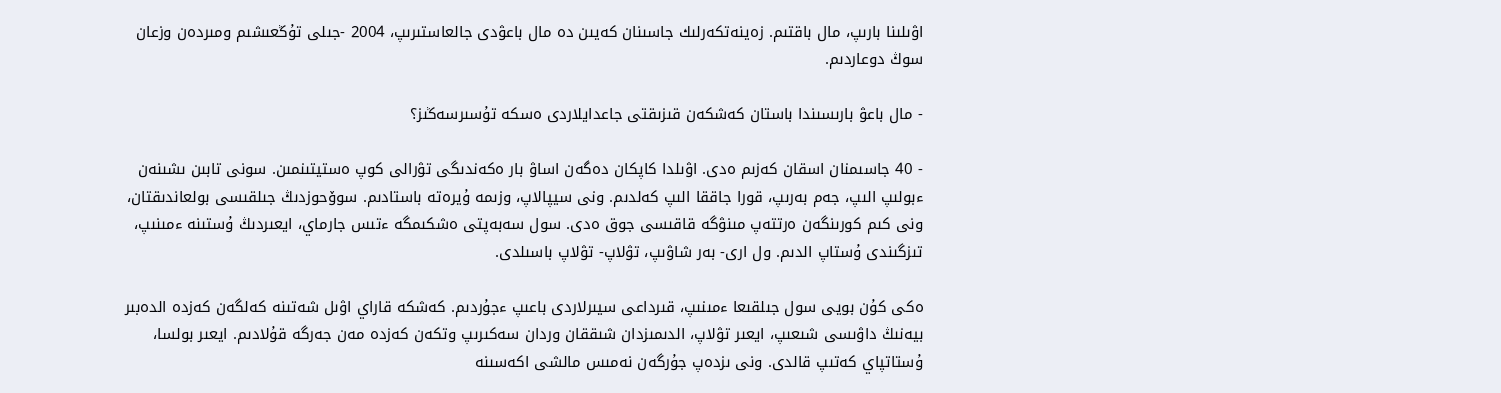اۋىلىنا بارىپ، مال باقتىم. زەينەتكەرلىك جاسىنان كەيىن دە مال باعۋدى جالعاستىرىپ، 2004 -جىلى تۇڭعىشىم ومىردەن وزعان سوڭ دوعاردىم.

- مال باعۋ بارىسىندا باستان كەشكەن قىزىقتى جاعدايلاردى ەسكە تۇسىرسەڭىز؟

- 40 جاسىمنان اسقان كەزىم ەدى. اۋىلدا كاپكان دەگەن اساۋ بار ەكەندىگى تۋرالى كوپ ەستيتىنمىن. سونى تابىن ىشىنەن ءبولىپ الىپ، جەم بەرىپ، قورا جاققا الىپ كەلدىم. ونى سيپالاپ، وزىمە ۇيرەتە باستادىم. سوۆحوزدىڭ جىلقىسى بولعاندىقتان، ونى كىم كورىنگەن ەرتتەپ مىنۋگە قاقىسى جوق ەدى. سول سەبەپتى ەشكىمگە ءتىس جارماي، ايعىردىڭ ۇستىنە ءمىنىپ، تىزگىندى ۇستاپ الدىم. ول ارى- بەر شاۋىپ، تۋلاپ- تۋلاپ باسىلدى.

ەكى كۇن بويى سول جىلقىعا ءمىنىپ، قىرداعى سيىرلاردى باعىپ ءجۇردىم. كەشكە قاراي اۋىل شەتىنە كەلگەن كەزدە الدەبىر بيەنىڭ داۋىسى شىعىپ، ايعىر تۋلاپ، الدىمىزدان شىققان وردان سەكىرىپ وتكەن كەزدە مەن جەرگە قۇلادىم. ايعىر بولسا، ۇستاتپاي كەتىپ قالدى. ونى ىزدەپ جۇرگەن نەمىس مالشى اكەسىنە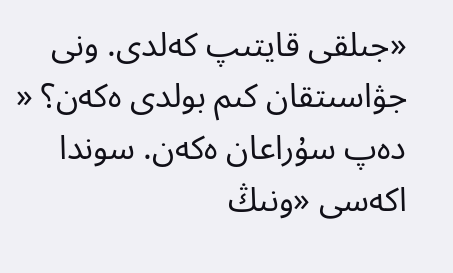«جىلقى قايتىپ كەلدى. ونى جۋاسىتقان كىم بولدى ەكەن؟ « دەپ سۇراعان ەكەن. سوندا اكەسى «ونىڭ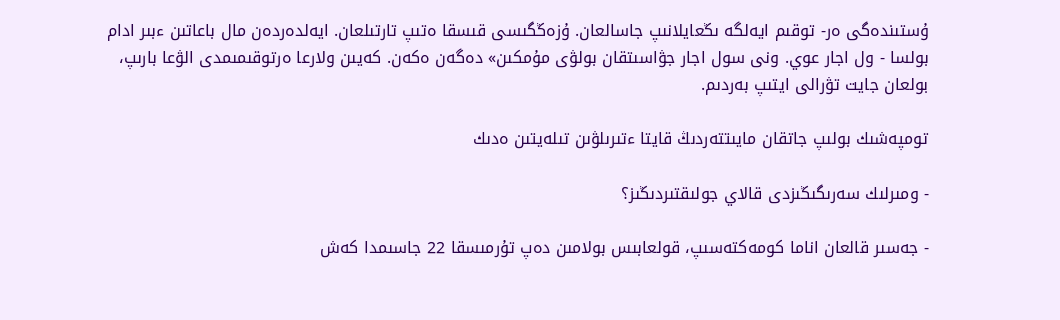ۇستىندەگى ەر- توقىم ايەلگە ىڭعايلانىپ جاسالعان. ۇزەڭگىسى قىسقا ەتىپ تارتىلعان. ايەلدەردەن مال باعاتىن ءبىر ادام بولسا - ول اجار عوي. ونى سول اجار جۋاسىتقان بولۋى مۇمكىن» دەگەن ەكەن. كەيىن ولارعا ەرتوقىمىمدى الۋعا بارىپ، بولعان جايت تۋرالى ايتىپ بەردىم.

تومپەشىك بولىپ جاتقان مايىتتەردىڭ قايتا ءتىرىلۋىن تىلەيتىن ەدىك

- ومىرلىك سەرىگىڭىزدى قالاي جولىقتىردىڭىز؟

- جەسىر قالعان اناما كومەكتەسىپ، قولعابىس بولامىن دەپ تۇرمىسقا 22 جاسىمدا كەش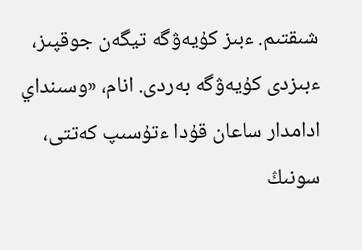شىقتىم. ءبىز كۇيەۋگە تيگەن جوقپىز، ءبىزدى كۇيەۋگە بەردى. انام، «وسىنداي ادامدار ساعان قۇدا ءتۇسىپ كەتتى، سونىڭ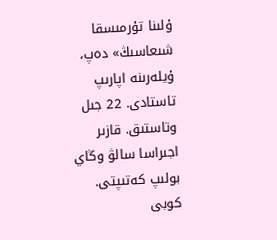ۇلىنا تۇرمىسقا شىعاسىڭ» دەپ، ۇيلەرىنە اپارىپ تاستادى. 22 جىل وتاستىق. قازىر اجىراسا سالۋ وڭاي بولىپ كەتىپتى. كوبى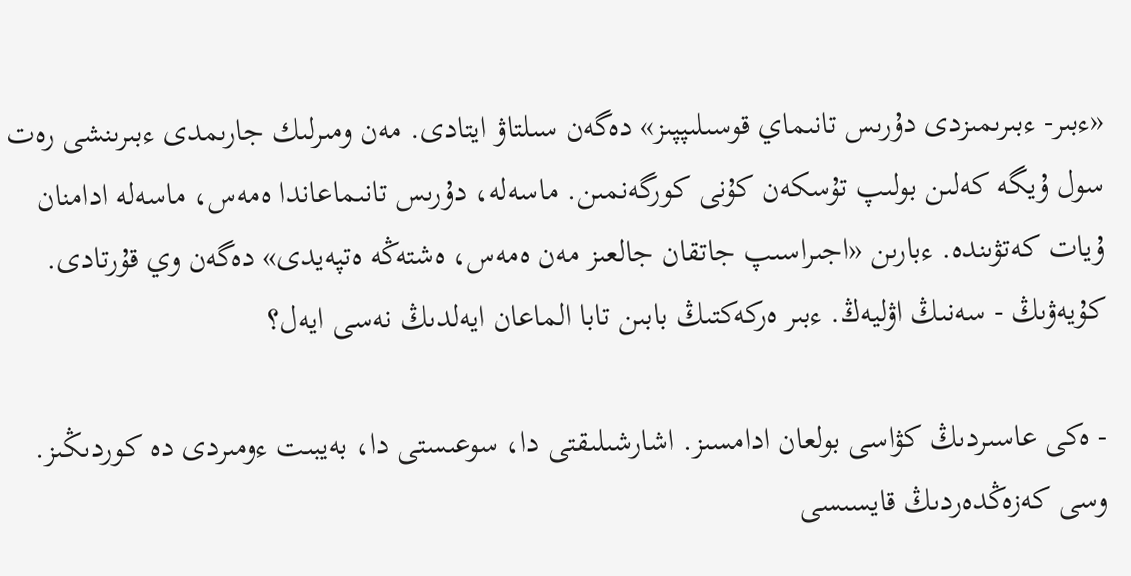«ءبىر- ءبىرىمىزدى دۇرىس تانىماي قوسىلىپپىز» دەگەن سىلتاۋ ايتادى. مەن ومىرلىك جارىمدى ءبىرىنشى رەت سول ۇيگە كەلىن بولىپ تۇسكەن كۇنى كورگەنمىن. ماسەلە، دۇرىس تانىماعاندا ەمەس، ماسەلە ادامنان ۇيات كەتۋىندە. ءبارىن «اجىراسىپ جاتقان جالعىز مەن ەمەس، ەشتەڭە ەتپەيدى» دەگەن وي قۇرتادى. كۇيەۋىڭ - سەنىڭ اۋليەڭ. ءبىر ەركەكتىڭ بابىن تابا الماعان ايەلدىڭ نەسى ايەل؟

- ەكى عاسىردىڭ كۋاسى بولعان ادامسىز. اشارشىلىقتى دا، سوعىستى دا، بەيبىت ءومىردى دە كوردىڭىز. وسى كەزەڭدەردىڭ قايسىسى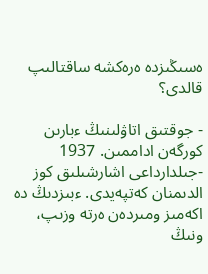ەسىڭىزدە ەرەكشە ساقتالىپ قالدى؟

- جوقتىق اتاۋلىنىڭ ءبارىن كورگەن اداممىن. 1937 -جىلدارداعى اشارشىلىق كوز الدىمنان كەتپەيدى. ءبىزدىڭ دە اكەمىز ومىردەن ەرتە وزىپ، ونىڭ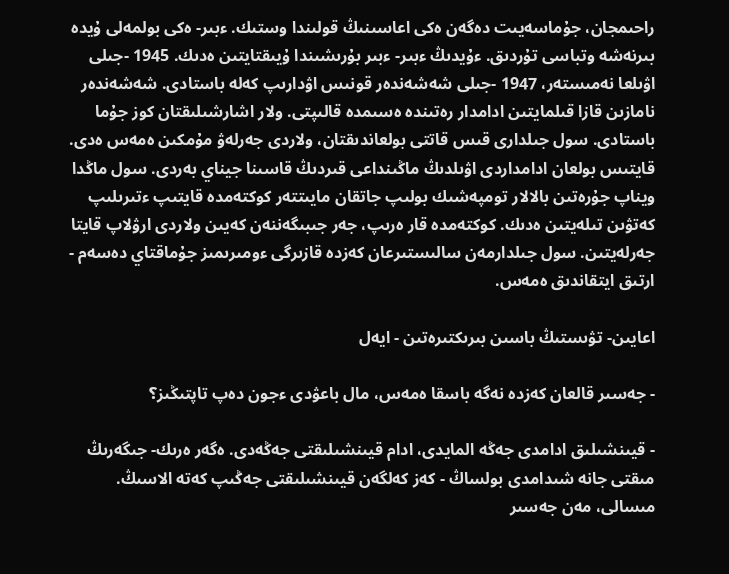راحىمجان، جۇماسەيىت دەگەن ەكى اعاسىنىڭ قولىندا وستىك. ءبىر- ەكى بولمەلى ۇيدە بىرنەشە وتباسى تۇردىق. ءۇيدىڭ ءبىر- ءبىر بۇرىشىندا ۇيىقتايتىن ەدىك. 1945 -جىلى اۋىلعا نەمىستەر، 1947 -جىلى شەشەندەر قونىس اۋدارىپ كەلە باستادى. شەشەندەر نامازىن قازا قىلمايتىن ادامدار رەتىندە ەسىمدە قالىپتى. ولار اشارشىلىقتان كوز جۇما باستادى. سول جىلدارى قىس قاتتى بولعاندىقتان، ولاردى جەرلەۋ مۇمكىن ەمەس ەدى. قايتىس بولعان ادامداردى اۋىلدىڭ ماڭىنداعى قىردىڭ قاسىنا جيناي بەردى. سول ماڭدا ويناپ جۇرەتىن بالالار تومپەشىك بولىپ جاتقان مايىتتەر كوكتەمدە قايتىپ ءتىرىلىپ كەتۋىن تىلەيتىن ەدىك. كوكتەمدە قار ەرىپ، جەر جىبىگەننەن كەيىن ولاردى ارۋلاپ قايتا جەرلەيتىن. سول جىلدارمەن سالىستىرعان كەزدە قازىرگى ءومىرىمىز جۇماقتاي دەسەم - ارتىق ايتقاندىق ەمەس.

اعايىن- تۋىستىڭ باسىن بىرىكتىرەتىن - ايەل

- جەسىر قالعان كەزدە نەگە باسقا ەمەس، مال باعۋدى ءجون دەپ تاپتىڭىز؟

- قيىنشىلىق ادامدى جەڭە المايدى، ادام قيىنشىلىقتى جەڭەدى. ەگەر ەرىك- جىگەرىڭ مىقتى جانە شىدامدى بولساڭ - كەز كەلگەن قيىنشىلىقتى جەڭىپ كەتە الاسىڭ. مىسالى، مەن جەسىر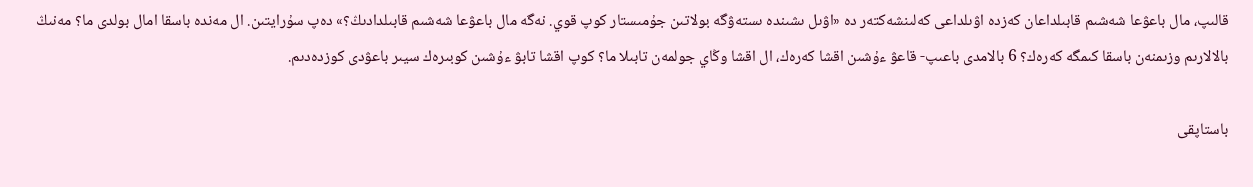قالىپ، مال باعۋعا شەشىم قابىلداعان كەزدە اۋىلداعى كەلىنشەكتەر دە «اۋىل ىشىندە ىستەۋگە بولاتىن جۇمىستار كوپ قوي. نەگە مال باعۋعا شەشىم قابىلدادىڭ؟» دەپ سۇرايتىن. ال مەندە باسقا امال بولدى ما؟ مەنىڭ بالالارىم وزىمنەن باسقا كىمگە كەرەك؟ 6 بالامدى باعىپ- قاعۋ ءۇشىن اقشا كەرەك، ال اقشا وڭاي جولمەن تابىلا ما؟ كوپ اقشا تابۋ ءۇشىن كوبىرەك سيىر باعۋدى كوزدەدىم.

باستاپقى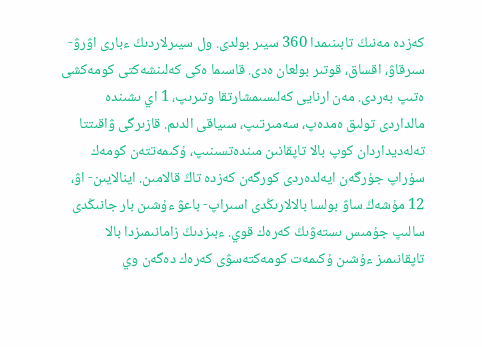كەزدە مەنىڭ تابىنىمدا 360 سيىر بولدى. ول سيىرلاردىڭ ءبارى اۋرۋ- سىرقاۋ، اقساق، قوتىر بولعان ەدى. قاسىما ەكى كەلىنشەكتى كومەكشى ەتىپ بەردى. مەن ارنايى كەلىسىمشارتقا وتىرىپ، 1 اي ىشىندە مالداردى تولىق ەمدەپ، سەمىرتىپ، سىياقى الدىم. قازىرگى ۋاقىتتا تەلەديداردان كوپ بالا تاپقانىن مىندەتسىنىپ، ۇكىمەتتەن كومەك سۇراپ جۇرگەن ايەلدەردى كورگەن كەزدە تاڭ قالامىن. اينالايىن- اۋ، 12 مۇشەڭ ساۋ بولسا بالالارىڭدى اسىراپ- باعۋ ءۇشىن بار جانىڭدى سالىپ جۇمىس ىستەۋىڭ كەرەك قوي. ءبىزدىڭ زامانىمىزدا بالا تاپقانىمىز ءۇشىن ۇكىمەت كومەكتەسۋى كەرەك دەگەن وي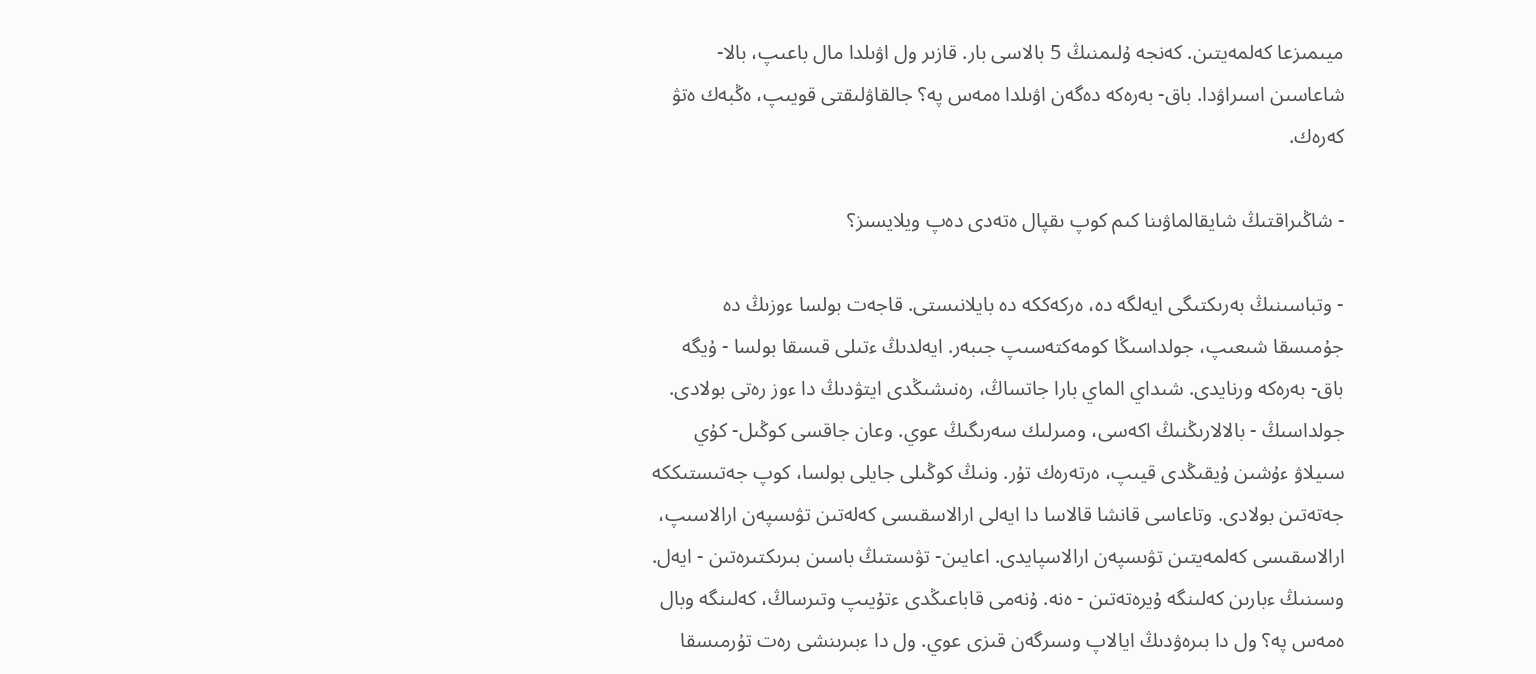ميىمىزعا كەلمەيتىن. كەنجە ۇلىمنىڭ 5 بالاسى بار. قازىر ول اۋىلدا مال باعىپ، بالا- شاعاسىن اسىراۋدا. باق- بەرەكە دەگەن اۋىلدا ەمەس پە؟ جالقاۋلىقتى قويىپ، ەڭبەك ەتۋ كەرەك.

- شاڭىراقتىڭ شايقالماۋىنا كىم كوپ ىقپال ەتەدى دەپ ويلايسىز؟

- وتباسىنىڭ بەرىكتىگى ايەلگە دە، ەركەككە دە بايلانىستى. قاجەت بولسا ءوزىڭ دە جۇمىسقا شىعىپ، جولداسىڭا كومەكتەسىپ جىبەر. ايەلدىڭ ءتىلى قىسقا بولسا - ۇيگە باق- بەرەكە ورنايدى. شىداي الماي بارا جاتساڭ، رەنىشىڭدى ايتۋدىڭ دا ءوز رەتى بولادى. جولداسىڭ - بالالارىڭنىڭ اكەسى، ومىرلىك سەرىگىڭ عوي. وعان جاقسى كوڭىل- كۇي سىيلاۋ ءۇشىن ۇيقىڭدى قيىپ، ەرتەرەك تۇر. ونىڭ كوڭىلى جايلى بولسا، كوپ جەتىستىككە جەتەتىن بولادى. وتاعاسى قانشا قالاسا دا ايەلى ارالاسقىسى كەلەتىن تۋىسپەن ارالاسىپ، ارالاسقىسى كەلمەيتىن تۋىسپەن ارالاسپايدى. اعايىن- تۋىستىڭ باسىن بىرىكتىرەتىن - ايەل. وسىنىڭ ءبارىن كەلىنگە ۇيرەتەتىن - ەنە. ۇنەمى قاباعىڭدى ءتۇيىپ وتىرساڭ، كەلىنگە وبال ەمەس پە؟ ول دا بىرەۋدىڭ ايالاپ وسىرگەن قىزى عوي. ول دا ءبىرىنشى رەت تۇرمىسقا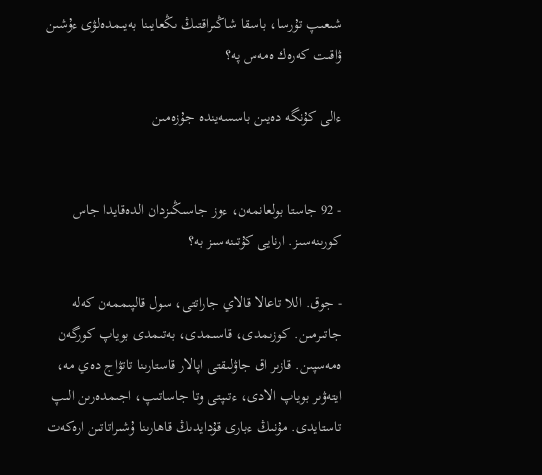شىعىپ تۇرسا، باسقا شاڭىراقتىڭ ىڭعايىنا بەيىمدەلۋى ءۇشىن ۋاقىت كەرەك ەمەس پە؟

ءالى كۇنگە دەيىن باسسەيندە جۇزەمىن


- 92 جاستا بولعانمەن، ءوز جاسىڭىزدان الدەقايدا جاس كورىنەسىز. ارنايى كۇتىنەسىز بە؟

- جوق. اللا تاعالا قالاي جاراتتى، سول قالپىممەن كەلە جاتىرمىن. كوزىمدى، قاسىمدى، بەتىمدى بوياپ كورگەن ەمەسپىن. قازىر اق جاۋلىقتى اپالار قاستارىنا تاتۋاج دەي مە، ايتەۋىر بوياپ الادى، ءتىپتى وتا جاساتىپ، اجىمدەرىن الىپ تاستايدى. مۇنىڭ ءبارى قۇدايدىڭ قاھارىنا ۇشىراتاتىن ارەكەت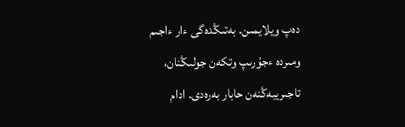دەپ ويلايمىن. بەتىڭدەگى ءار ءاجىم ومىردە ءجۇرىپ وتكەن جولىڭنان، تاجىريبەڭنەن حابار بەرەدى. ادام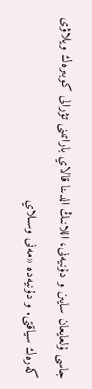جاسى ۇلعايعان سايىن و دۇنيەنى، اللانىڭ الدىنا قالاي باراتىنى تۋرالى كوبىرەك ويلاۋى كەرەك سياقتى. و دۇنيەدە «مەنى وسىلاي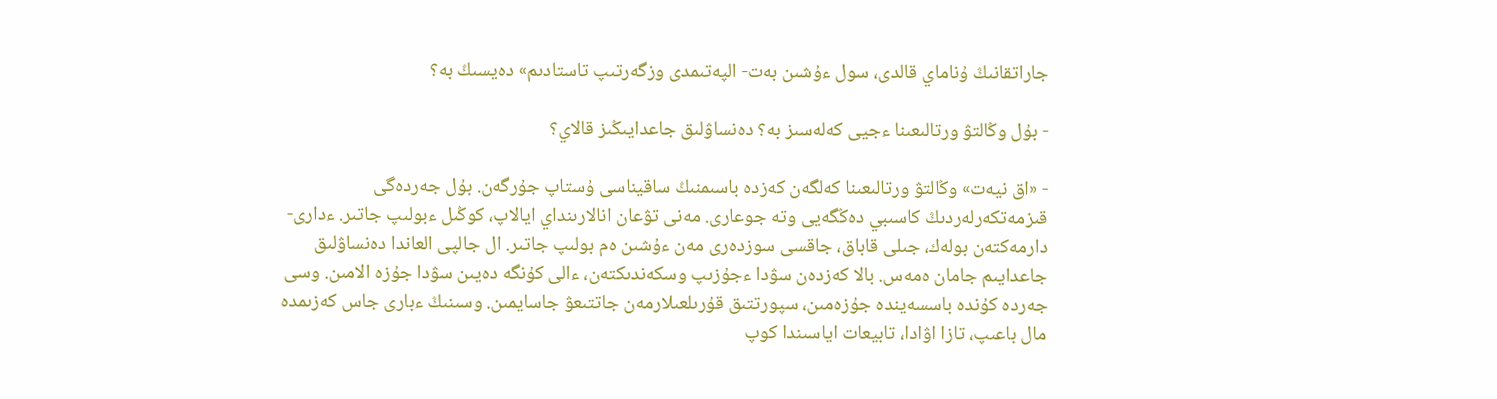جاراتقانىڭ ۇناماي قالدى، سول ءۇشىن بەت- الپەتىمدى وزگەرتىپ تاستادىم» دەيسىڭ بە؟

- بۇل وڭالتۋ ورتالىعىنا ءجيى كەلەسىز بە؟ دەنساۋلىق جاعدايىڭىز قالاي؟

- «اق نيەت» وڭالتۋ ورتالىعىنا كەلگەن كەزدە باسىمنىڭ ساقيناسى ۇستاپ جۇرگەن. بۇل جەردەگى قىزمەتكەرلەردىڭ كاسىبي دەڭگەيى وتە جوعارى. مەنى تۋعان انالارىنداي ايالاپ، كوڭىل ءبولىپ جاتىر. ءدارى- دارمەكتەن بولەك، جىلى قاباق، جاقسى سوزدەرى مەن ءۇشىن ەم بولىپ جاتىر. ال جالپى العاندا دەنساۋلىق جاعدايىم جامان ەمەس. بالا كەزدەن سۋدا ءجۇزىپ وسكەندىكتەن، ءالى كۇنگە دەيىن سۋدا جۇزە الامىن. وسى جەردە كۇندە باسسەيندە جۇزەمىن، سپورتتىق قۇرىلعىلارمەن جاتتىعۋ جاسايمىن. وسىنىڭ ءبارى جاس كەزىمدە مال باعىپ، تازا اۋادا، تابيعات اياسىندا كوپ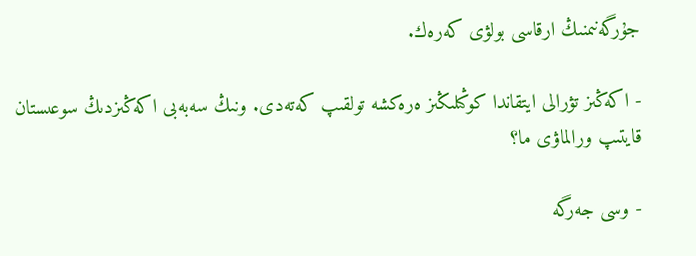جۇرگەنىمنىڭ ارقاسى بولۋى كەرەك.

- اكەڭىز تۋرالى ايتقاندا كوڭىلىڭىز ەرەكشە تولقىپ كەتەدى. ونىڭ سەبەبى اكەڭىزدىڭ سوعىستان قايتىپ ورالماۋى ما؟

- وسى جەرگە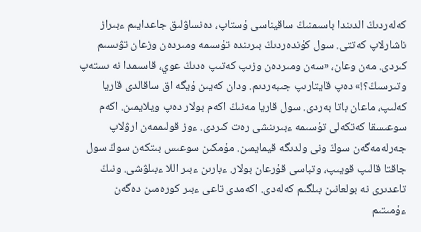كەلەردىڭ الدىندا باسىمنىڭ ساقيناسى ۇستاپ، دەنساۋلىق جاعدايىم ءبىراز ناشارلاپ كەتتى. سول كۇندەردىڭ بىرىندە تۇسىمە ومىردەن وزعان تۋىسىم كىردى. مەن وعان، «سەن ومىردەن وزىپ كەتىپ ەدىڭ عوي، قاسىمدا نە ىستەپ وتىرسىڭ؟!» دەپ قايتارىپ جىبەردىم. ودان كەيىن ۇيگە اق ساقالدى قاريا كەلىپ، ماعان باتا بەردى. سول قاريا مەنىڭ اكەم بولار دەپ ويلايمىن. اكەم سوعىسقا كەتكەلى تۇسىمە ءبىرىنشى رەت كىردى. ءوز قولىممەن ارۋلاپ جەرلەمەگەن سوڭ ونى ولدىگە قيمايمىن. مۇمكىن سوعىس بىتكەن سوڭ سول جاقتا قالىپ قويىپ، وتباسى قۇرعان بولار. ءبارىن ءبىر اللا ءبىلۋشى. ونىڭ تاعدىرى نە بولعانىن بىلگىم كەلەدى. اكەمدى تاعى ءبىر كورەمىن دەگەن ءۇمىتىم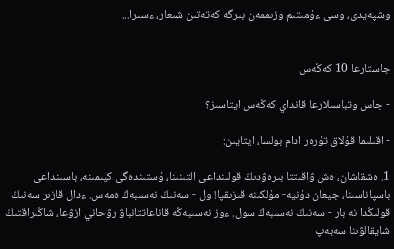وشپەيدى، وسى ءۇمىتىم وزىممەن بىرگە كەتەتىن شىعار، ءسىرا...


جاستارعا 10 كەڭەس

- جاس وتباسىلارعا قانداي كەڭەس ايتاسىز؟

- اقىلىما قۇلاق تۇرەر ادام بولسا، ايتايىن:

1. ەشقاشان، ەش ۋاقىتتا بىرەۋدىڭ قولىنداعى التىنىنا، ۇستىندەگى كيىمىنە، باسىنداعى باسپاناسىنا، جيعان دۇنيە- مۇلكىنە قىزىقپا! ول - سەنىڭ نەسىبەڭ ەمەس. ءدال قازىر سەنىڭ قولىڭدا نە بار - سەنىڭ نەسىبەڭ سول. ءوز نەسىبەڭە قاناعاتتانباۋ رۋحاني ازۋعا، شاڭىراقتىڭ شايقالۋىنا سەبەپ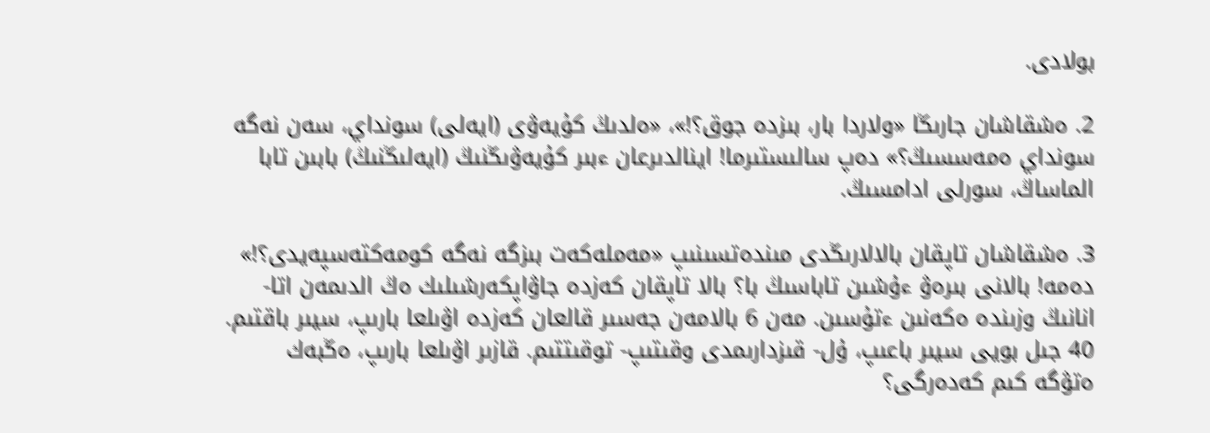بولادى.

2. ەشقاشان جارىڭا «ولاردا بار، بىزدە جوق؟!»، «ەلدىڭ كۇيەۋى (ايەلى) سونداي، سەن نەگە سونداي ەمەسسىڭ؟» دەپ سالىستىرما! اينالدىرعان ءبىر كۇيەۋىڭنىڭ (ايەلىڭنىڭ) بابىن تابا الماساڭ، سورلى ادامسىڭ.

3. ەشقاشان تاپقان بالالارىڭدى مىندەتسىنىپ «مەملەكەت بىزگە نەگە كومەكتەسپەيدى؟!» دەمە! بالانى بىرەۋ ءۇشىن تاباسىڭ با؟ بالا تاپقان كەزدە جاۋاپكەرشىلىك ەڭ الدىمەن اتا- انانىڭ وزىندە ەكەنىن ءتۇسىن. مەن 6 بالامەن جەسىر قالعان كەزدە اۋىلعا بارىپ، سيىر باقتىم. 40 جىل بويى سيىر باعىپ، ۇل- قىزدارىمدى وقىتىپ- توقىتتىم. قازىر اۋىلعا بارىپ، ەڭبەك ەتۋگە كىم كەدەرگى؟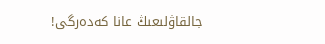جالقاۋلىعىڭ عانا كەدەرگى!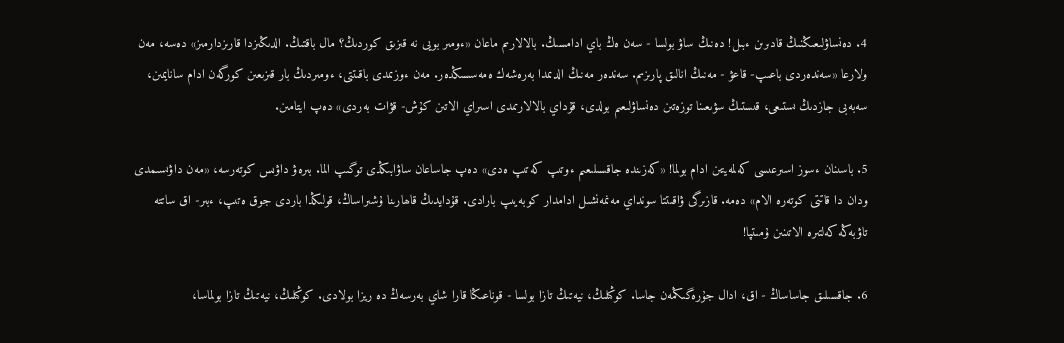4. دەنساۋلىعىڭنىڭ قادىرىن ءبىل! دەنىڭ ساۋ بولسا - سەن ەڭ باي ادامسىڭ. بالالارىم ماعان «ءومىر بويى نە قىزىق كوردىڭ؟ مال باقتىڭ. الدىڭىزدا قارىزدارمىز» دەسە، مەن ولارعا «سەندەردى باعىپ- قاعۋ - مەنىڭ انالىق پارىزىم. سەندەر مەنىڭ الدىمدا بەرەشەك ەمەسسىڭدەر. مەن ءوزىمدى باقىتتى، ءومىردىڭ بار قىزىعىن كورگەن ادام سانايمىن، سەبەبى جازدىڭ ىستىعى، قىستىڭ سۋىعىنا توزەتىن دەنساۋلىعىم بولدى، قۇداي بالالارىمدى اسىراي الاتىن كۇش- قۋات بەردى» دەپ ايتامىن.

5. باسىنان ءسوز اسىرعىسى كەلمەيتىن ادام بولما! «كەزىندە جاقسىلىعىم ءوتىپ كەتىپ ەدى» دەپ جاساعان ساۋابىڭدى توگىپ الما. بىرەۋ داۋىس كوتەرسە، «مەن داۋىسىمدى ودان دا قاتتى كوتەرە الام» دەمە. قازىرگى ۋاقىتتا سونداي مەنمەنشىل ادامدار كوبەيىپ بارادى. قۇدايدىڭ قاھارىنا ۇشىراساڭ، قولىڭدا باردى جوق ەتىپ، ءبىر- اق ساتتە تاۋبەڭە كەلتىرە الاتىنىن ۇمىتپا!

6. جاقسىلىق جاساساڭ - اق، ادال جۇرەگىڭمەن جاسا. كوڭىلىڭ، نيەتىڭ تازا بولسا - قوناعىڭا قارا شاي بەرسەڭ دە ريزا بولادى. كوڭىلىڭ، نيەتىڭ تازا بولماسا،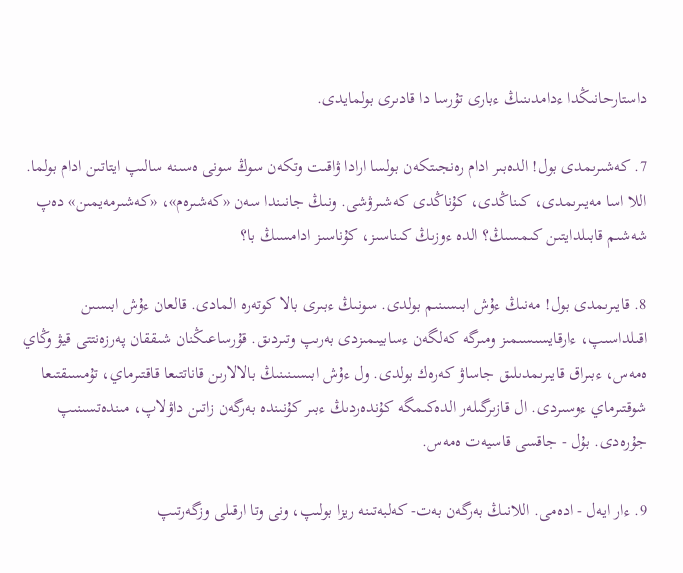داستارحانىڭدا ءدامدىنىڭ ءبارى تۇرسا دا قادىرى بولمايدى.

7. كەشىرىمدى بول! الدەبىر ادام رەنجىتكەن بولسا ارادا ۋاقىت وتكەن سوڭ سونى ەسىنە سالىپ ايتاتىن ادام بولما. اللا اسا مەيىرىمدى، كىناڭدى، كۇناڭدى كەشىرۋشى. ونىڭ جانىندا سەن «كەشىرەم»، «كەشىرمەيمىن» دەپ شەشىم قابىلدايتىن كىمسىڭ؟ الدە ءوزىڭ كىناسىز، كۇناسىز ادامسىڭ با؟

8. قايىرىمدى بول! مەنىڭ ءۇش ابىسىنىم بولدى. سونىڭ ءبىرى بالا كوتەرە المادى. قالعان ءۇش ابىسىن اقىلداسىپ، ءارقايسىسىمىز ومىرگە كەلگەن ءسابيىمىزدى بەرىپ وتىردىق. قۇرساعىڭنان شىققان پەرزەنتتى قيۋ وڭاي ەمەس، ءبىراق قايىرىمدىلىق جاساۋ كەرەك بولدى. ول ءۇش ابىسىنىنىڭ بالالارىن قاناتتىعا قاقتىرماي، تۇمسىقتىعا شوقتىرماي ءوسىردى. ال قازىرگىلەر الدەكىمگە كۇندەردىڭ ءبىر كۇنىندە بەرگەن زاتىن داۋلاپ، مىندەتسىنىپ جۇرەدى. بۇل - جاقسى قاسيەت ەمەس.

9. ءار ايەل - ادەمى. اللانىڭ بەرگەن بەت- كەلبەتىنە ريزا بولىپ، ونى وتا ارقىلى وزگەرتىپ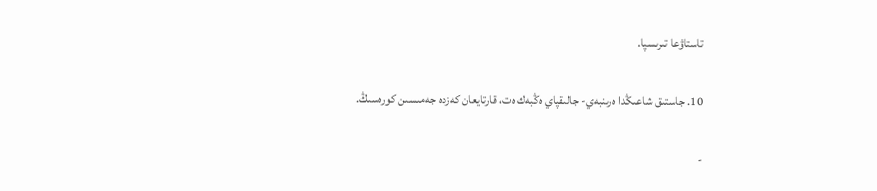تاستاۋعا تىرىسپا.

10. جاستىق شاعىڭدا ەرىنبەي- جالىقپاي ەڭبەك ەت، قارتايعان كەزدە جەمىسىن كورەسىڭ.

-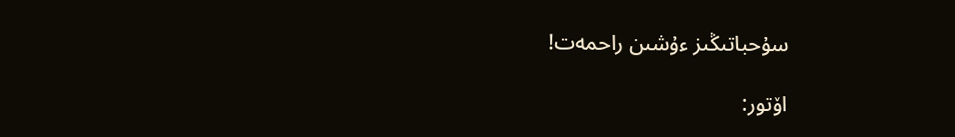سۇحباتىڭىز ءۇشىن راحمەت!

اۆتور: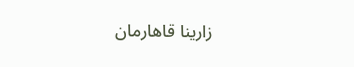زارينا قاھارمان